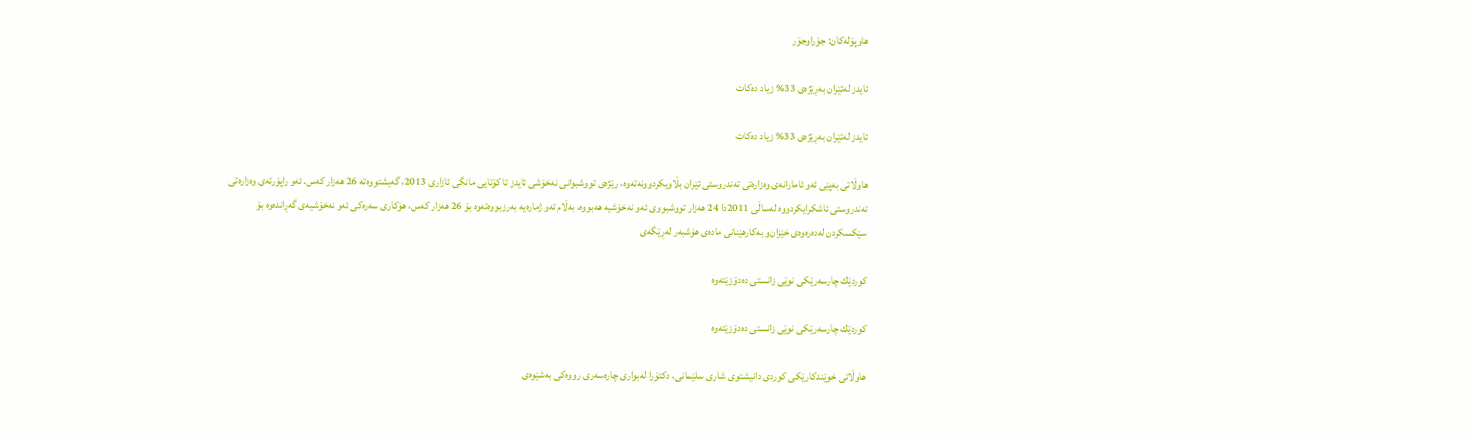هاوپۆلەکان: جۆراوجۆر

ئایدز له‌ئێران به‌ڕێژه‌ی 33% زیاد ده‌كات

ئایدز له‌ئێران به‌ڕێژه‌ی 33% زیاد ده‌كات

هاوڵاتی‌ به‌پێی ئه‌و ئامارانه‌ی وه‌زاره‌تی ته‌ندروستی ئێران بڵاویكردوونه‌‌ته‌وه‌، رێژه‌ی تووشبوانی نه‌خۆشی ئایدز تا كۆتایی مانگی ئازاری 2013، گه‌یشتووه‌ته‌ 26 هه‌زار كه‌س. ئه‌و راپۆرته‌ی وه‌زاره‌تی ته‌ندروستی ئاشكرایكردووه‌ له‌ساڵی 2011دا 24 هه‌زار تووشبووی ئه‌و نه‌خۆشیه‌ هه‌بووه‌، به‌ڵام ئه‌و ژماره‌یه‌ به‌رزبووه‌ته‌وه‌ بۆ 26 هه‌زار كه‌س، هۆكاری سه‌ره‌كی ئه‌و نه‌خۆشیه‌ی گه‌ڕانده‌وه‌ بۆ سێكسكردن له‌ده‌ره‌وه‌ی خێزان‌و به‌كارهێنانی ماده‌ی هۆشبه‌ر له‌ڕێگه‌ی

كوردێك چارسه‌رێكی نوێی زانستی ده‌دۆزێته‌وه‌

كوردێك چارسه‌رێكی نوێی زانستی ده‌دۆزێته‌وه‌

هاوڵاتی‌ خوێندكارێكی كوردی دانیشتوی شاری سلێمانی، دكتۆرا له‌بواری چاره‌سه‌ری رووه‌كی به‌شێوه‌ی‌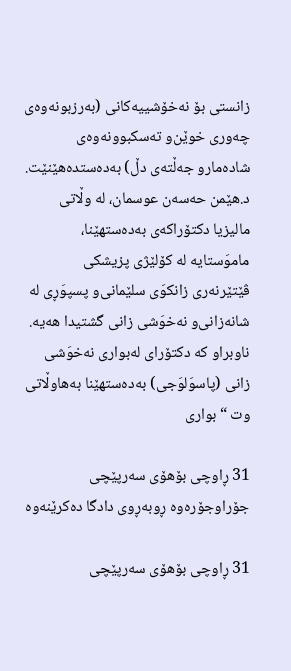زانستی بۆ نه‌خۆشییه‌كانی (به‌رزبونه‌وه‌ی‌ چه‌وری خوێن‌و ته‌سكبوونه‌وه‌ی‌ شاده‌مارو جه‌ڵته‌ی‌ دڵ) به‌ده‌ستده‌هێنێت. د.هێمن حه‌سه‌ن عوسمان، له‌ وڵاتی مالیزیا دكتۆراكه‌ی‌ به‌ده‌ستهێنا، ماموَستایه‌ له‌ كۆلێژی‌ پزیشكی‌ ڤێتێرنه‌ری‌ زانكوَی‌ سلێمانی‌‌و پسپوَڕی‌ له‌ شانه‌زانی‌‌و نه‌خوَشی‌ زانی‌ گشتیدا هه‌یه‌.  ناوبراو كه‌ دكتۆرای له‌بواری‌ نه‌خوَشی‌ زانی‌ (پاسوَلوَجی‌) به‌ده‌ستهێنا به‌هاوڵاتی وت “بواری‌

31 ڕاوچی‌ بۆهۆی‌ سه‌رپێچی‌ جۆراوجۆره‌وه‌ ڕوبه‌ڕوی‌ دادگا ده‌كرێنه‌وه‌

31 ڕاوچی‌ بۆهۆی‌ سه‌رپێچی‌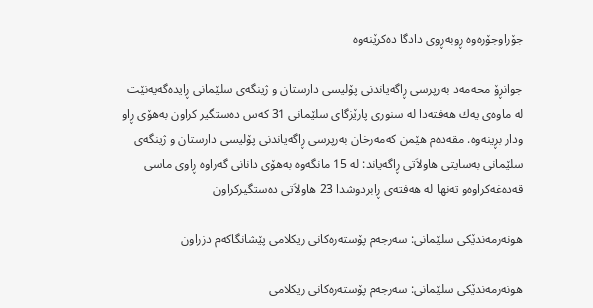جۆراوجۆره‌وه‌ ڕوبه‌ڕوی‌ دادگا ده‌كرێنه‌وه‌

جوانڕۆ محه‌مه‌د به‌رپرسی‌ ڕاگه‌یاندنی‌ پۆلیسی‌ دارستان و ژینگه‌ی‌ سلێمانی‌ ڕایده‌گه‌یه‌نێت له‌ ماوه‌ی‌ یه‌ك هه‌فته‌دا له‌ سنوری‌ پارێزگای‌ سلێمانی‌ 31 كه‌س ده‌ستگیر كراون به‌هۆی‌ ڕاو ودار بڕینه‌وه‌. مقه‌ده‌م هێمن كه‌مه‌رخان به‌رپرسی‌ ڕاگه‌یاندنی‌ پۆلیسی‌ دارستان و ژینگه‌ی‌ سلێمانی‌ به‌سایتی‌ هاولاَتی‌ ڕاگه‌یاند: له‌ 15 مانگه‌وه‌ به‌هۆی‌ دانانی‌ گه‌راوه‌ ڕاوی‌ ماسی‌ قه‌ده‌غه‌كراوه‌و ته‌نها له‌ هه‌فته‌ی‌ ڕابردوشدا 23 هاولاَتی‌ ده‌ستگیركراون

هونه‌رمه‌ندێكی‌ سلێمانی‌: سه‌رجه‌م پۆسته‌ره‌كانی‌ ریكلامی‌ پێشانگاكه‌م دزراون

هونه‌رمه‌ندێكی‌ سلێمانی‌: سه‌رجه‌م پۆسته‌ره‌كانی‌ ریكلامی‌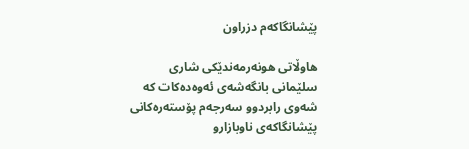پێشانگاكه‌م دزراون

هاوڵاتی‌ هونه‌رمه‌ندێكی‌ شاری‌ سلێمانی‌ بانگه‌شه‌ی‌ ئه‌وه‌ده‌كات كه‌ شەوی‌ رابردوو سه‌رجه‌م پۆستەره‌كانی پێشانگاکەی ناوبازارو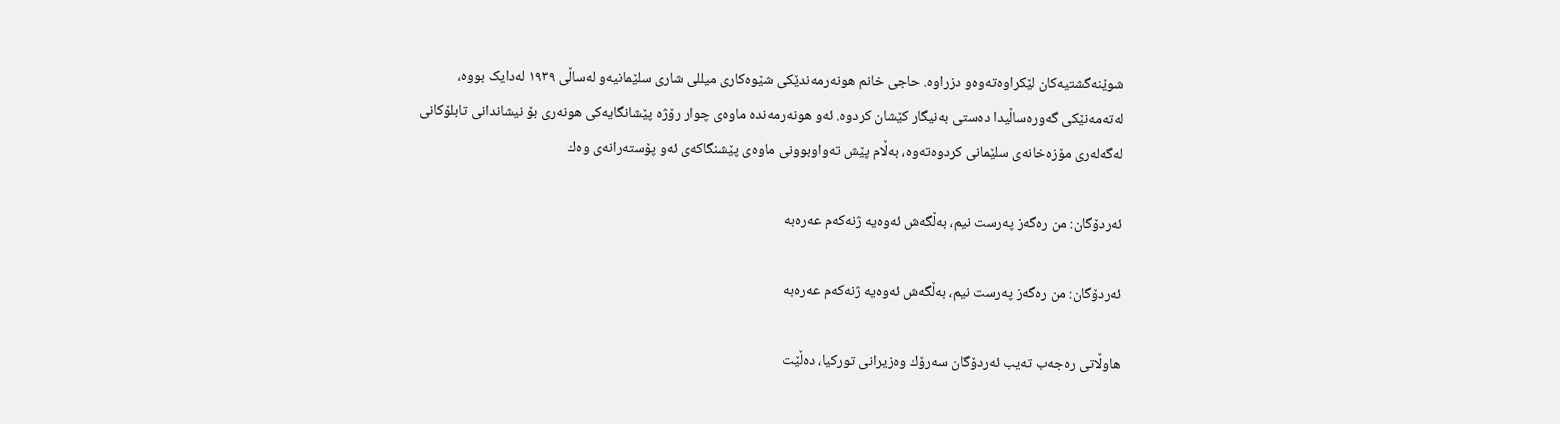شوێنه‌گشتیه‌كان لێكراوه‌ته‌وه‌و دزراوه‌. حاجی خانم هونەرمەندێکی شێوەکاری میللی شاری سلێمانیەو لەساڵی ١٩٣٩ لەدایک بووە، لەتەمەنێکی گەورەساڵیدا دەستی بەنیگار کێشان کردوە. ئه‌و هونه‌رمه‌نده‌ ماوه‌ی‌ چوار رۆژه‌ پێشانگایه‌كی‌ هونه‌ری‌ بۆ نیشاندانی‌ تابلۆكانی‌ له‌گه‌له‌ری‌ مۆزه‌خانه‌ی‌ سلێمانی‌ كردوه‌ته‌وه‌، به‌ڵام پێش ته‌واوبوونی‌ ماوه‌ی‌ پێشنگاكه‌ی‌ ئه‌و پۆسته‌رانه‌ی‌ وه‌ك

ئەردۆگان: من رەگەز پەرست نیم، بەڵگەش ئەوەیە ژنەكەم عەرەبە

ئەردۆگان: من رەگەز پەرست نیم، بەڵگەش ئەوەیە ژنەكەم عەرەبە

هاوڵاتی رەجەب تەیب ئەردۆگان سەرۆك وەزیرانی توركیا، دەڵێت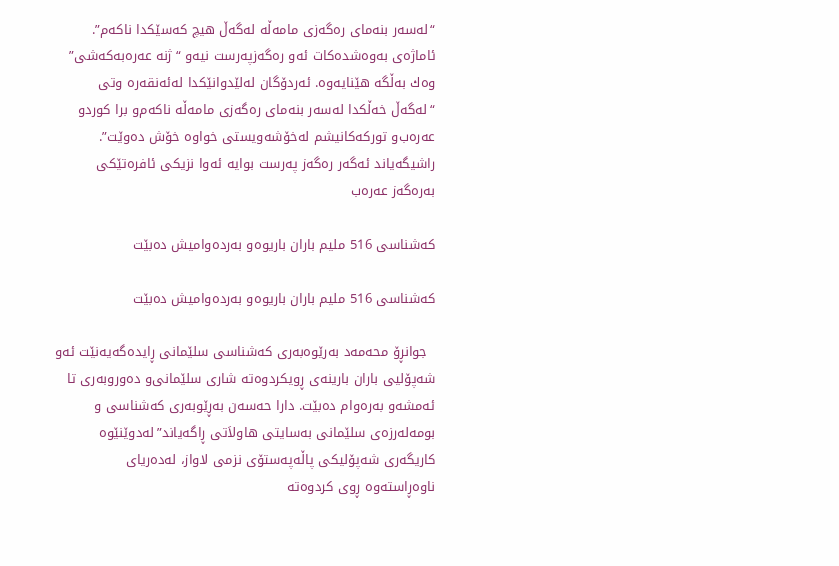“لەسەر بنەمای رەگەزی مامەڵە لەگەڵ هیچ كەسێكدا ناكەم”. ئاماژەی بەوەشدەكات ئەو رەگەزپەرست نیە‌و “ژنە عەرەبەكەشی” وەك بەڵگە هێنایەوە. ئەردۆگان لەلێدوانێكدا لەئەنقەرە وتی “لەگەڵ خەڵكدا لەسەر بنەمای رەگەزی مامەڵە ناكەم‌و برا كورد‌و عەرەب‌و توركەكانیشم لەخۆشەویستی خواوە خۆش دەوێت”. راشیگەیاند ئەگەر رەگەز پەرست بوایە ئەوا نزیكی ئافرەتێكی بەرەگەز عەرەب

كه‌شناسی‌ 516 ملیم باران باریوه‌و به‌رده‌وامیش ده‌بێت

كه‌شناسی‌ 516 ملیم باران باریوه‌و به‌رده‌وامیش ده‌بێت

  جوانڕۆ محه‌مه‌د به‌رێوه‌به‌ری‌ كه‌شناسی‌ سلێمانی‌ ڕایده‌گه‌یه‌نێت ئه‌و شه‌پۆلیی‌ باران بارینه‌ی‌ ڕویكردوه‌ته‌ شاری‌ سلێمانی‌و ده‌وروبه‌ری‌ تا ئه‌مشه‌و به‌ره‌وام ده‌بێت. دارا حه‌سه‌ن به‌ڕێوبه‌ری‌ كه‌شناسی‌ و بومه‌له‌رزه‌ی‌ سلێمانی‌ به‌سایتی‌ هاولاَتی‌ ڕاگه‌یاند”له‌دوێنێوه‌ كاریگه‌ری‌ شه‌پۆلیكی‌ پاڵه‌په‌ستۆی‌ نزمی‌ لاواز، له‌ده‌ریای‌ ناوه‌ڕاسته‌وه‌ ڕوی‌ كردوه‌ته‌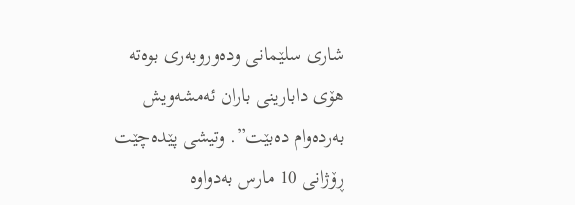شاری‌ سلێمانی‌ وده‌وروبه‌ری‌ بوه‌ته‌ هۆی‌ دابارینی‌ باران ئه‌مشه‌ویش به‌رده‌وام ده‌بێت”. وتیشی‌ پێده‌چێت ڕۆژانی‌ 10 مارس به‌دواوه‌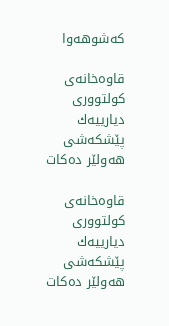كه‌شوهه‌وا

قاوه‌خانه‌ی كولتووری دیارییه‌ك پێشكه‌شی‌ هه‌ولێر ده‌كات

قاوه‌خانه‌ی كولتووری دیارییه‌ك پێشكه‌شی‌ هه‌ولێر ده‌كات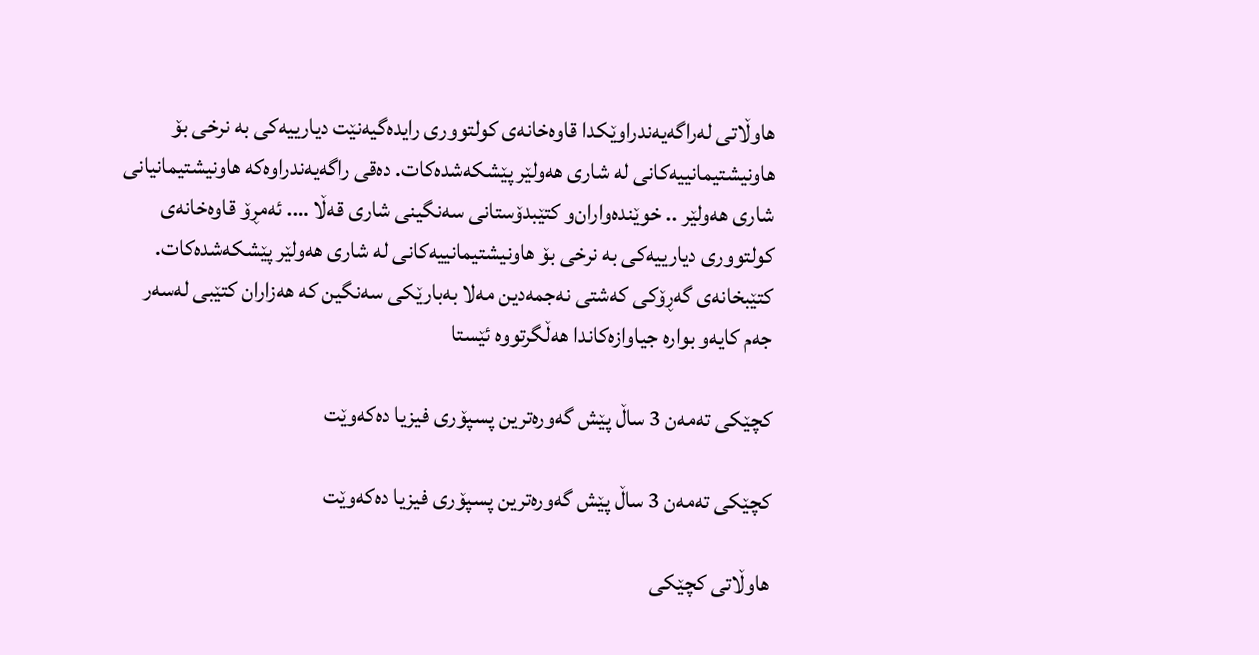هاوڵاتی‌ له‌راگه‌یه‌ندراوێكدا قاوه‌خانه‌ی كولتووری رایده‌گیه‌نێت دیارییه‌كی به‌ نرخی بۆ هاونیشتیمانییه‌كانی له‌ شاری هه‌ولێر پێشكه‌شده‌كات. ده‌قی‌ راگه‌یه‌ندراوه‌كه‌ هاونیشتیمانیانی شاری هه‌ولێر .. خوێنده‌واران‌و كتێبدۆستانی سه‌نگینی شاری قه‌ڵا …. ئه‌مڕۆ قاوه‌خانه‌ی كولتووری دیارییه‌كی به‌ نرخی بۆ هاونیشتیمانییه‌كانی له‌ شاری هه‌ولێر پێشكه‌شده‌كات. كتێبخانه‌ی گه‌ڕۆكی كه‌شتی نه‌جمه‌دین مه‌لا به‌بارێكی سه‌نگین كه‌ هه‌زاران كتێبی له‌سه‌ر جه‌م كایه‌و بواره‌ جیاوازه‌كاندا هه‌ڵگرتووه‌ ئێستا

كچێكی ته‌مه‌ن 3 ساڵ پێش گه‌وره‌ترین پسپۆری فیزیا ده‌كه‌وێت

كچێكی ته‌مه‌ن 3 ساڵ پێش گه‌وره‌ترین پسپۆری فیزیا ده‌كه‌وێت

هاوڵاتی‌ كچێكی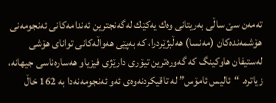ته‌مه‌ن سێ ساڵی به‌ریتانی وه‌ك یه‌كێك له‌گه‌نجترین ئه‌ندامه‌كانی ئه‌نجومه‌نی هۆشمه‌نده‌كان (مه‌نسا) هه‌ڵبژێردرا، كه‌ به‌پێی هه‌واڵه‌كانی توانای هۆشی له‌ستیفان هاوكینگ كه‌ گه‌وره‌ترین تیۆری دارێژی فیزیا‌و هه‌ساره‌ناسی جیهانه‌، زیاتره‌. “ئالیس ئامۆس” له‌ تاقیكردنه‌وه‌ی ئه‌و ئه‌نجومه‌نه‌دا به‌ 162 خاڵ‌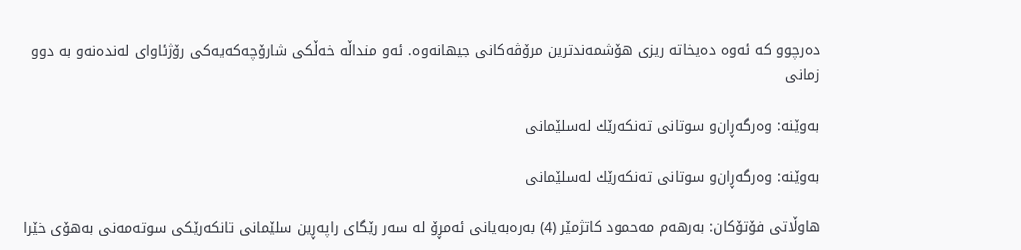ده‌رچوو كه‌ ئه‌وه‌ ده‌یخاته‌ ریزی هۆشمه‌ندترین مرۆڤه‌كانی جیهانه‌وه‌. ئه‌و منداڵه‌ خه‌ڵكی شارۆچه‌كه‌یه‌كی رۆژئاوای له‌نده‌نه‌‌و به‌ دوو زمانی

به‌وێنه‌: وه‌رگه‌ڕان‌و سوتانی‌ ته‌نكه‌رێك له‌سلێمانی‌

به‌وێنه‌: وه‌رگه‌ڕان‌و سوتانی‌ ته‌نكه‌رێك له‌سلێمانی‌

هاوڵاتی‌ فۆتۆكان: به‌رهه‌م مه‌حمود كاتژمێر (4) به‌ره‌به‌یانی ئه‌مڕۆ له‌ سه‌ر رێگای راپه‌ڕین سلێمانی تانكه‌رێكی سوته‌مه‌نی به‌هۆی خێرا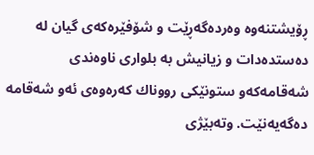ڕۆیشتنه‌وه‌ وه‌رده‌گه‌ڕێت و شۆفێره‌كه‌ی گیان له‌ ده‌ستده‌دات و زیانیش به‌ بلواری ناوه‌ندی شه‌قامه‌كه‌و ستونێكی رووناك كه‌ره‌وه‌ی ئه‌و شه‌قامه‌ ده‌گه‌یه‌نێت. وته‌بێژی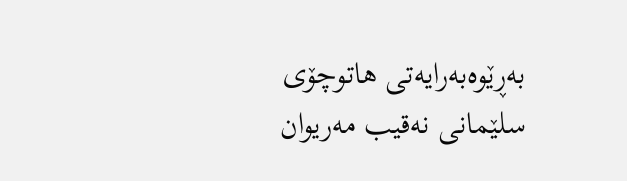به‌ڕێوه‌به‌رایه‌تی هاتوچۆی سلێمانی نه‌قیب مه‌ریوان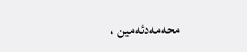محه‌مه‌دئه‌مین ،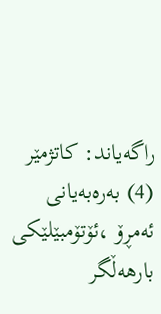راگه‌یاند: كاتژمێر (4) به‌ره‌به‌یانی ئه‌مڕۆ ،ئۆتۆمبێلێكی بارهه‌ڵگر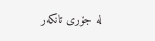له‌ جۆری تانكه‌ر